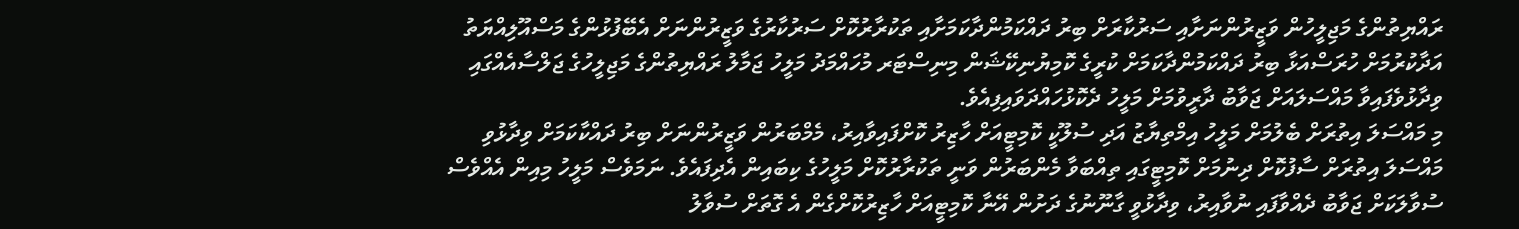ރައްޔިތުންގެ މަޖިލީހުން ވަޒީރުންނަށާއި ސަރުކާރަށް ބިރު ދައްކަމުންދާކަމަށާއި ތަކުރާރުކޮށް ސަރުކާރުގެ ވަޒީރުންނަށް އެބޭފުޅުންގެ މަސްއޫލިއްޔަތު އަދާކުރުމަށް ހުރަސްއަޅާ ބިރު ދައްކަމުންދާކަމަށް ކުރީގެ ކޮމިޔުނިކޭޝަން މިނިސްޓަރ މުހައްމަދު މަލީހު ޖަމާލު ރައްޔިތުންގެ މަޖިލީހުގެ ޖަލްސާއެއްގައި ވިދާޅުވެފައިވާ މައްސަލައަށް ޖަވާބު ދާރީވުމަށް މަލީހު ދެކޮޅުހައްދަވައިފިއެވެ.
މި މައްސަލަ އިތުރަށް ބެލުމަށް މަލީހު އިމްތިޔާޒު އަދި ސުލޫކީ ކޮމިޓީއަށް ހާޒިރު ކޮށްފައިވާއިރު، މެމްބަރުން ވަޒީރުންނަށް ބިރު ދައްކާކަމަށް ވިދާޅުވި މައްސަލަ އިތުރަށް ސާފުކޮށް ދިނުމަށް ކޮމިޓީގައި ތިއްބަވާ މެންބަރުން ވަނީ ތަކުރާރުކޮށް މަލީހުގެ ކިބައިން އެދިފައެވެ. ނަމަވެސް މަލީހު މިއިން އެއްވެސް ސުވާލަކަށް ޖަވާބު ދެއްވާފައި ނުވާއިރު، ވިދާޅުވީ ގާނޫނުގެ ދަށުން އޭނާ ކޮމިޓީއަށް ހާޒިރުކޮށްގެން އެ ގޮތަށް ސުވާލު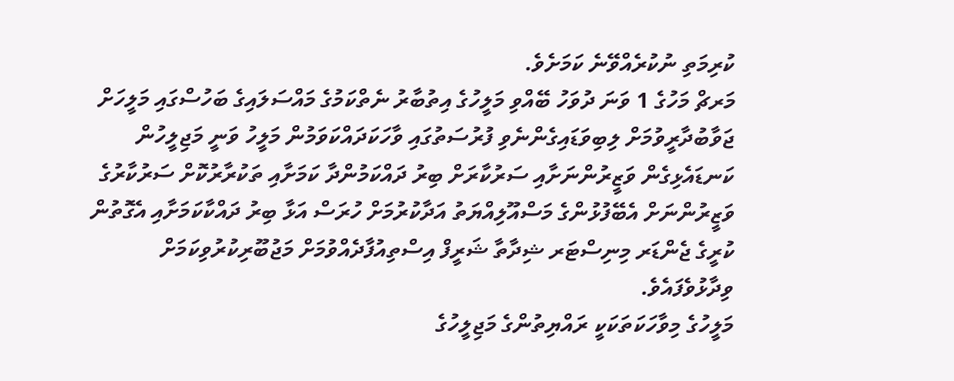ކުރިމަތި ނުކުރެއްވޭނެ ކަމަށެވެ.
މަރޗް މަހުގެ 1 ވަނަ ދުވަހު ބޭއްވި މަލީހުގެ އިތުބާރު ނެތްކަމުގެ މައްސަލައިގެ ބަހުސްގައި މަލީހަށް ޖަވާބުދާރީވުމަށް ލިބިވަޑައިގެންނެވި ފުރުސަތުގައި ވާހަކަދައްކަވަމުން މަލީހު ވަނީ މަޖިލީހުން ކަނޑައެޅިގެން ވަޒީރުންނަށާއި ސަރުކާރަށް ބިރު ދައްކަމުންދާ ކަމަށާއި ތަކުރާރުކޮށް ސަރުކާރުގެ ވަޒީރުންނަށް އެބޭފުޅުންގެ މަސްއޫލިއްޔަތު އަދާކުރުމަށް ހުރަސް އަޅާ ބިރު ދައްކާކަމަށާއި އެގޮތުން ކުރީގެ ޖެންޑަރ މިނިސްޓަރ ޝިދާތާ ޝަރީފް އިސްތިއުފާދެއްވުމަށް މަޖުބޫރިކުރުވިކަމަށް ވިދާޅުވެފައެވެ.
މަލީހުގެ މިވާހަކަތަކަކީ ރައްޔިތުންގެ މަޖިލީހުގެ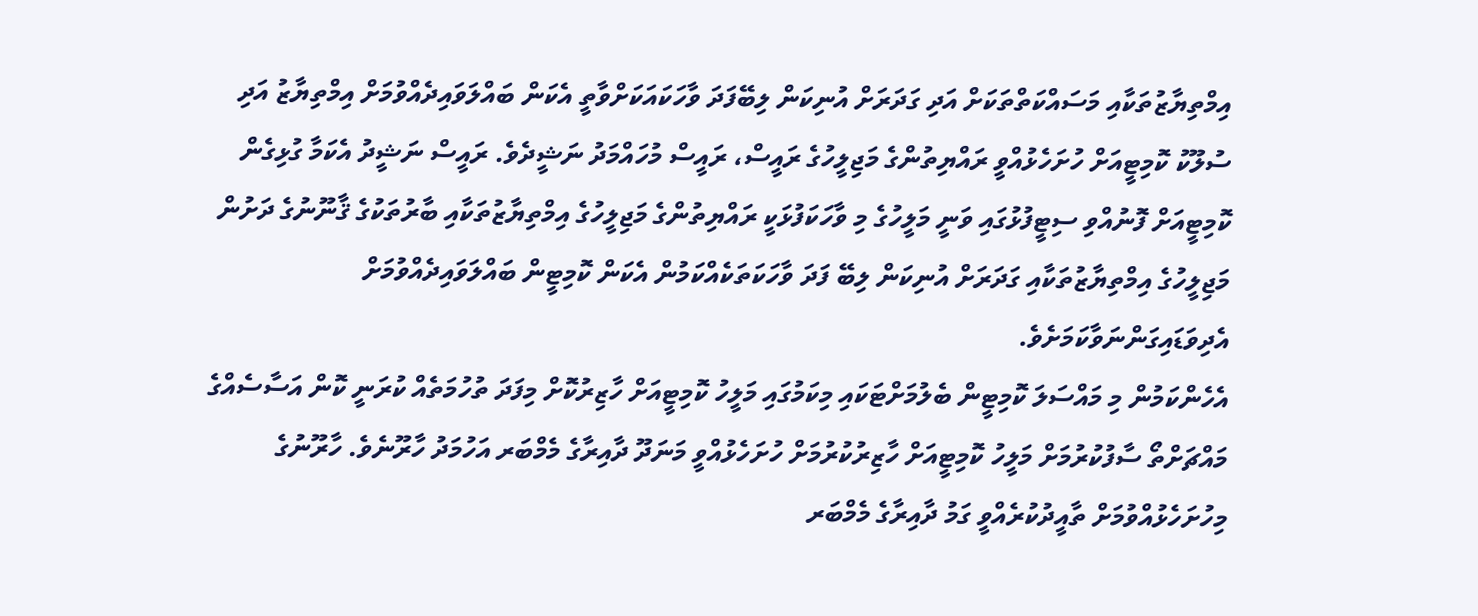އިމްތިޔާޒުތަކާއި މަސައްކަތްތަކަށް އަދި ގަދަރަށް އުނިކަން ލިބޭފަދަ ވާހަކައަކަށްވާތީ އެކަން ބައްލަވައިދެއްވުމަށް އިމްތިޔާޒު އަދި ސުލޫކު ކޮމިޓީއަށް ހުށަހެޅުއްވީ ރައްޔިތުންގެ މަޖިލީހުގެ ރައީސް، ރައީސް މުހައްމަދު ނަޝީދެވެ. ރައީސް ނަޝީދު އެކަމާ ގުޅިގެން ކޮމިޓީއަށް ފޮނުއްވި ސިޓީފުޅުގައި ވަނީ މަލީހުގެ މި ވާހަކަފުޅަކީ ރައްޔިތުންގެ މަޖިލީހުގެ އިމްތިޔާޒުތަކާއި ބާރުތަކުގެ ޤާނޫނުގެ ދަށުން މަޖިލީހުގެ އިމްތިޔާޒުތަކާއި ގަދަރަށް އުނިކަން ލިބޭ ފަދަ ވާހަކަތަކެއްކަމުން އެކަން ކޮމިޓީން ބައްލަވައިދެއްވުމަށް އެދިވަޑައިގަންނަވާކަމަށެވެ.
އެހެންކަމުން މި މައްސަލަ ކޮމިޓީން ބެލުމަށްޓަކައި މިކަމުގައި މަލީހު ކޮމިޓީއަށް ހާޒިރުކޮށް މިފަދަ ތުހުމަތެއް ކުރަނީ ކޮން އަސާސެއްގެ މައްޗަށްތޯ ސާފުކުރުމަށް މަލީހު ކޮމިޓީއަށް ހާޒިރުކުރުމަށް ހުށަހެޅުއްވީ މަނަދޫ ދާއިރާގެ މެމްބަރ އަހުމަދު ހާރޫނެވެ. ހާރޫނުގެ މިހުށަހެޅުއްވުމަށް ތާއީދުކުރެއްވީ ގަމު ދާއިރާގެ މެމްބަރ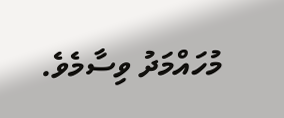މުހައްމަދު ވިސާމެވެ.